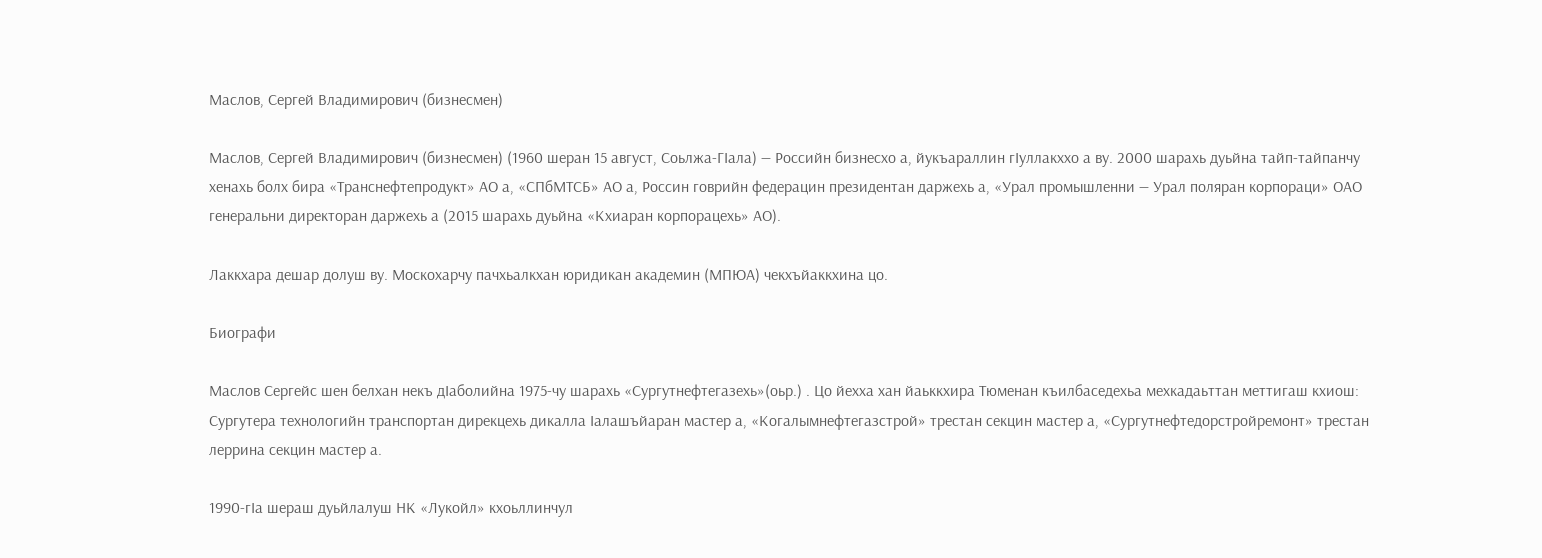Маслов, Сергей Владимирович (бизнесмен)

Маслов, Сергей Владимирович (бизнесмен) (1960 шеран 15 август, Соьлжа-ГӀала) — Российн бизнесхо а, йукъараллин гӀуллакххо а ву. 2000 шарахь дуьйна тайп-тайпанчу хенахь болх бира «Транснефтепродукт» АО а, «СПбМТСБ» АО а, Россин говрийн федерацин президентан даржехь а, «Урал промышленни — Урал поляран корпораци» ОАО генеральни директоран даржехь а (2015 шарахь дуьйна «Кхиаран корпорацехь» АО).

Лаккхара дешар долуш ву. Москохарчу пачхьалкхан юридикан академин (МПЮА) чекхъйаккхина цо.

Биографи

Маслов Сергейс шен белхан некъ дӀаболийна 1975-чу шарахь «Сургутнефтегазехь»(оьр.) . Цо йехха хан йаьккхира Тюменан къилбаседехьа мехкадаьттан меттигаш кхиош: Сургутера технологийн транспортан дирекцехь дикалла Ӏалашъйаран мастер а, «Когалымнефтегазстрой» трестан секцин мастер а, «Сургутнефтедорстройремонт» трестан леррина секцин мастер а.

1990-гӀа шераш дуьйлалуш НК «Лукойл» кхоьллинчул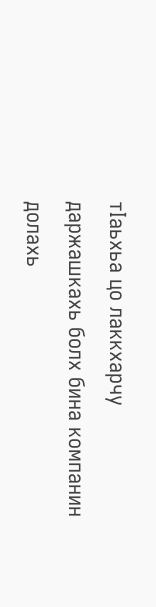тӀаьхьа цо лаккхарчу даржашкахь болх бина компанин долахь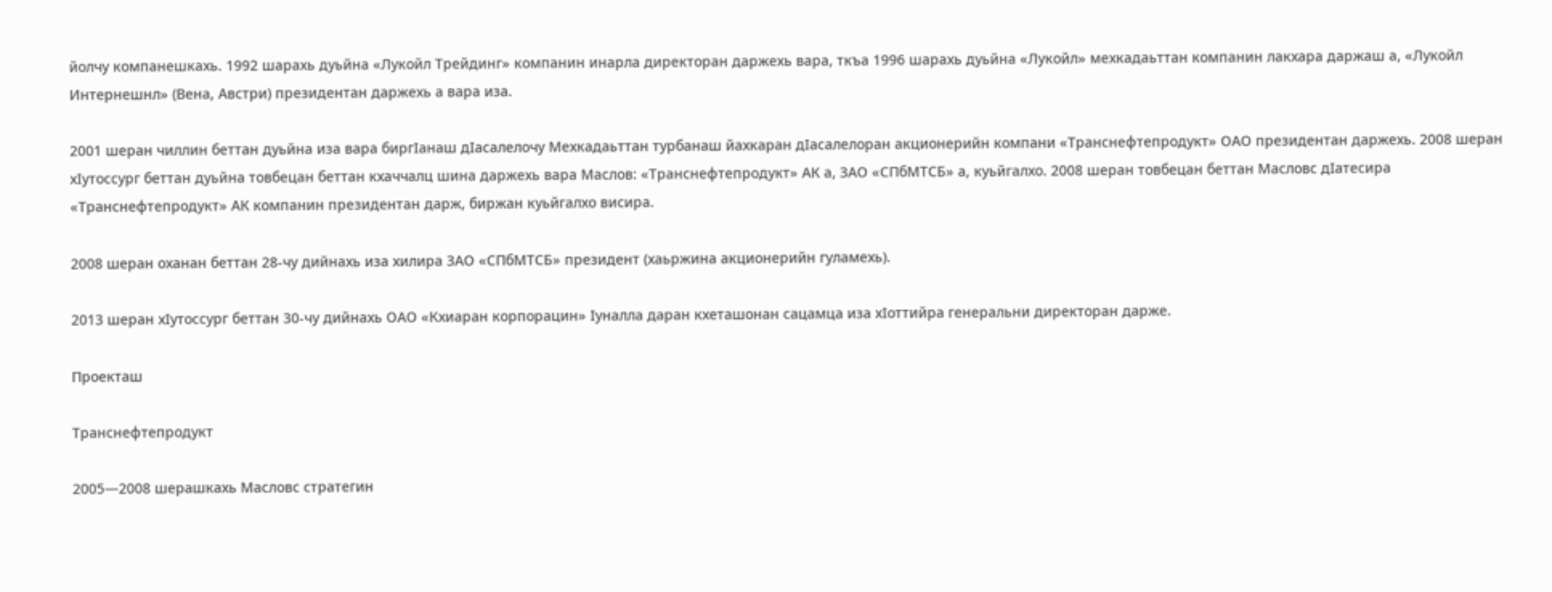йолчу компанешкахь. 1992 шарахь дуьйна «Лукойл Трейдинг» компанин инарла директоран даржехь вара, ткъа 1996 шарахь дуьйна «Лукойл» мехкадаьттан компанин лакхара даржаш а, «Лукойл Интернешнл» (Вена, Австри) президентан даржехь а вара иза.

2001 шеран чиллин беттан дуьйна иза вара биргӀанаш дӀасалелочу Мехкадаьттан турбанаш йахкаран дӀасалелоран акционерийн компани «Транснефтепродукт» ОАО президентан даржехь. 2008 шеран хӀутоссург беттан дуьйна товбецан беттан кхаччалц шина даржехь вара Маслов: «Транснефтепродукт» АК а, ЗАО «СПбМТСБ» а, куьйгалхо. 2008 шеран товбецан беттан Масловс дӀатесира «Транснефтепродукт» АК компанин президентан дарж, биржан куьйгалхо висира.

2008 шеран оханан беттан 28-чу дийнахь иза хилира ЗАО «СПбМТСБ» президент (хаьржина акционерийн гуламехь).

2013 шеран хӀутоссург беттан 30-чу дийнахь ОАО «Кхиаран корпорацин» Ӏуналла даран кхеташонан сацамца иза хӀоттийра генеральни директоран дарже.

Проекташ

Транснефтепродукт

2005—2008 шерашкахь Масловс стратегин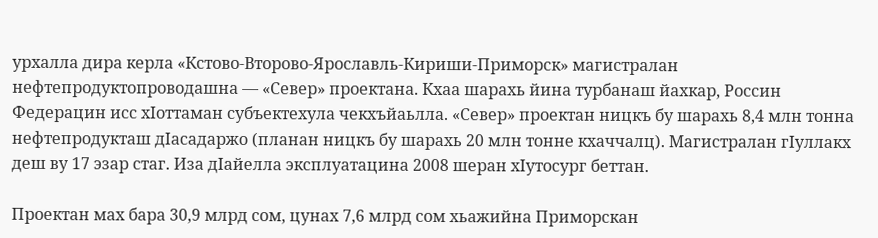урхалла дира керла «Кстово-Второво-Ярославль-Кириши-Приморск» магистралан нефтепродуктопроводашна — «Север» проектана. Кхаа шарахь йина турбанаш йахкар, Россин Федерацин исс хӀоттаман субъектехула чекхъйаьлла. «Север» проектан ницкъ бу шарахь 8,4 млн тонна нефтепродукташ дӀасадаржо (планан ницкъ бу шарахь 20 млн тонне кхаччалц). Магистралан гӀуллакх деш ву 17 эзар стаг. Иза дӀайелла эксплуатацина 2008 шеран хӀутосург беттан.

Проектан мах бара 30,9 млрд сом, цунах 7,6 млрд сом хьажийна Приморскан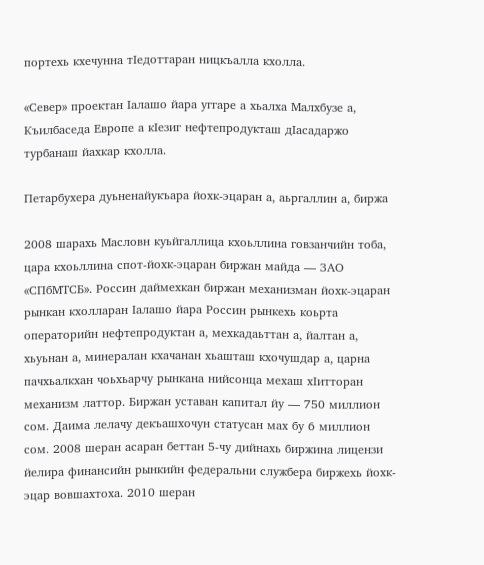портехь кхечунна тӀедоттаран ницкъалла кхолла.

«Север» проектан Ӏалашо йара уггаре а хьалха Малхбузе а, Къилбаседа Европе а кӀезиг нефтепродукташ дӀасадаржо турбанаш йахкар кхолла.

Петарбухера дуьненайукъара йохк-эцаран а, аьргаллин а, биржа

2008 шарахь Масловн куьйгаллица кхоьллина говзанчийн тоба, цара кхоьллина спот-йохк-эцаран биржан майда — ЗАО «СПбМТСБ». Россин даймехкан биржан механизман йохк-эцаран рынкан кхолларан Ӏалашо йара Россин рынкехь коьрта операторийн нефтепродуктан а, мехкадаьттан а, йалтан а, хьуьнан а, минералан кхачанан хьашташ кхочушдар а, царна пачхьалкхан чоьхьарчу рынкана нийсонца мехаш хӀитторан механизм латтор. Биржан уставан капитал йу — 750 миллион сом. Даима лелачу декъашхочун статусан мах бу 6 миллион сом. 2008 шеран асаран беттан 5-чу дийнахь биржина лицензи йелира финансийн рынкийн федеральни службера биржехь йохк-эцар вовшахтоха. 2010 шеран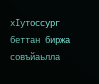хӀутоссург беттан биржа совъйаьлла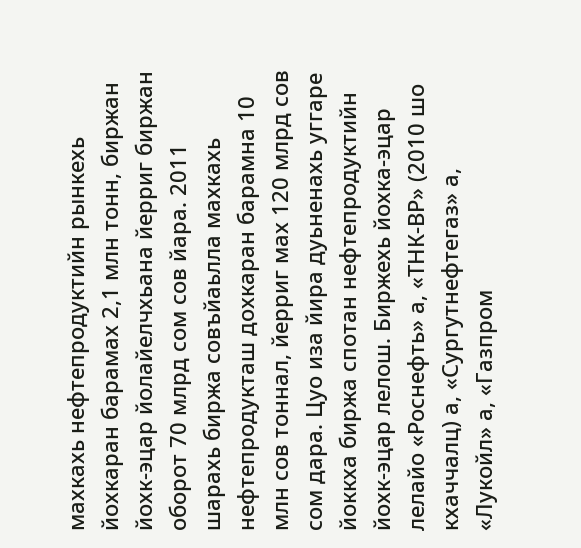махкахь нефтепродуктийн рынкехь йохкаран барамах 2,1 млн тонн, биржан йохк-эцар йолайелчхьана йерриг биржан оборот 70 млрд сом сов йара. 2011 шарахь биржа совъйаьлла махкахь нефтепродукташ дохкаран барамна 10 млн сов тоннал, йерриг мах 120 млрд сов сом дара. Цуо иза йира дуьненахь уггаре йоккха биржа спотан нефтепродуктийн йохк-эцар лелош. Биржехь йохка-эцар лелайо «Роснефть» а, «ТНК-ВР» (2010 шо кхаччалц) а, «Сургутнефтегаз» а, «Лукойл» а, «Газпром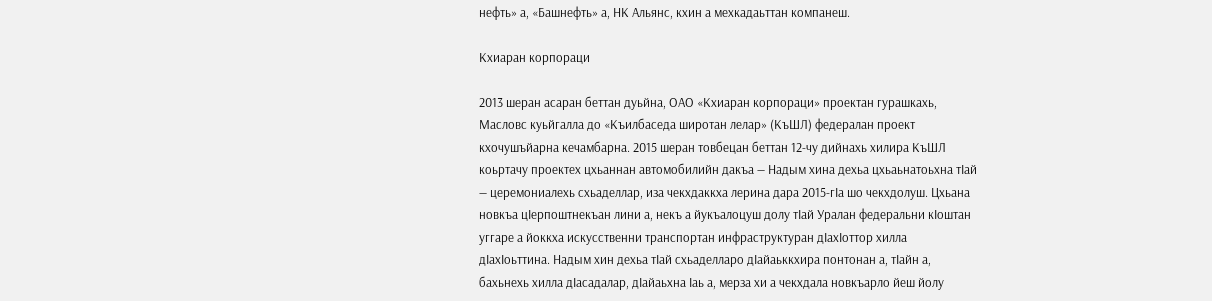нефть» а, «Башнефть» а, НК Альянс, кхин а мехкадаьттан компанеш.

Кхиаран корпораци

2013 шеран асаран беттан дуьйна, ОАО «Кхиаран корпораци» проектан гурашкахь, Масловс куьйгалла до «Къилбаседа широтан лелар» (КъШЛ) федералан проект кхочушъйарна кечамбарна. 2015 шеран товбецан беттан 12-чу дийнахь хилира КъШЛ коьртачу проектех цхьаннан автомобилийн дакъа — Надым хина дехьа цхьаьнатоьхна тӀай — церемониалехь схьаделлар, иза чекхдаккха лерина дара 2015-гӀа шо чекхдолуш. Цхьана новкъа цӀерпоштнекъан лини а, некъ а йукъалоцуш долу тӀай Уралан федеральни кӀоштан уггаре а йоккха искусственни транспортан инфраструктуран дӀахӀоттор хилла дӀахӀоьттина. Надым хин дехьа тӀай схьаделларо дӀайаьккхира понтонан а, тӀайн а, бахьнехь хилла дӀасадалар, дӀайаьхна Ӏаь а, мерза хи а чекхдала новкъарло йеш йолу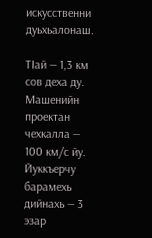искусственни дуьхьалонаш.

ТӀай — 1,3 км сов деха ду. Машенийн проектан чехкалла — 100 км/с йу. Йуккъерчу барамехь дийнахь — 3 эзар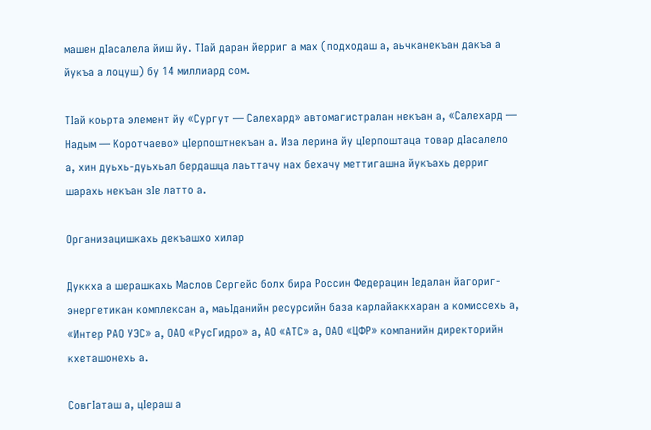машен дӀасалела йиш йу. ТӀай даран йерриг а мах (подходаш а, аьчканекъан дакъа а йукъа а лоцуш) бу 14 миллиард сом.

ТӀай коьрта элемент йу «Сургут — Салехард» автомагистралан некъан а, «Салехард — Надым — Коротчаево» цӀерпоштнекъан а. Иза лерина йу цӀерпоштаца товар дӀасалело а, хин дуьхь-дуьхьал бердашца лаьттачу нах бехачу меттигашна йукъахь дерриг шарахь некъан зӀе латто а.

Организацишкахь декъашхо хилар

Дуккха а шерашкахь Маслов Сергейс болх бира Россин Федерацин Ӏедалан йагориг-энергетикан комплексан а, маьӀданийн ресурсийн база карлайаккхаран а комиссехь а, «Интер РАО УЭС» а, ОАО «РусГидро» а, АО «АТС» а, ОАО «ЦФР» компанийн директорийн кхеташонехь а.

СовгӀаташ а, цӀераш а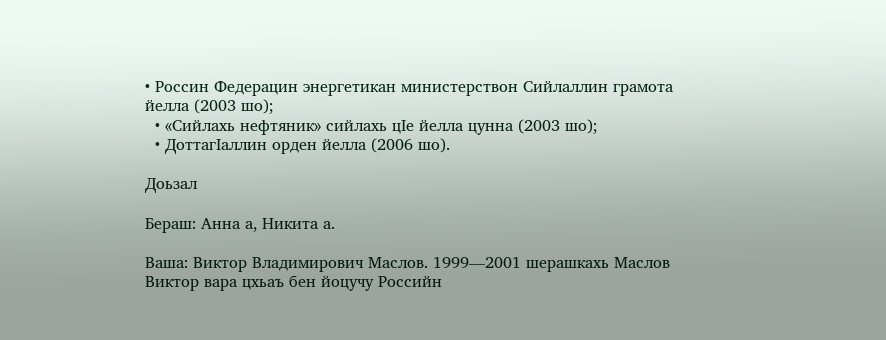• Россин Федерацин энергетикан министерствон Сийлаллин грамота йелла (2003 шо);
  • «Сийлахь нефтяник» сийлахь цӀе йелла цунна (2003 шо);
  • ДоттагӀаллин орден йелла (2006 шо).

Доьзал

Бераш: Анна а, Никита а.

Ваша: Виктор Владимирович Маслов. 1999—2001 шерашкахь Маслов Виктор вара цхьаъ бен йоцучу Российн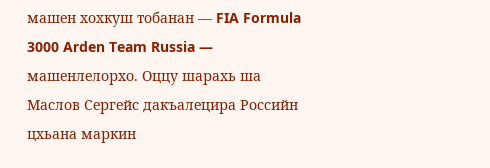машен хохкуш тобанан — FIA Formula 3000 Arden Team Russia — машенлелорхо. Оццу шарахь ша Маслов Сергейс дакъалецира Российн цхьана маркин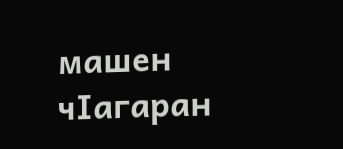машен чӀагаран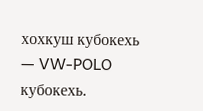хохкуш кубокехь — VW-POLO кубокехь.